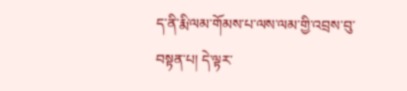ད་ནི་རྨི་ལམ་གོམས་པ་ལས་ལམ་གྱི་འབྲས་བུ་བསྟན་པ། དེ་ལྟར་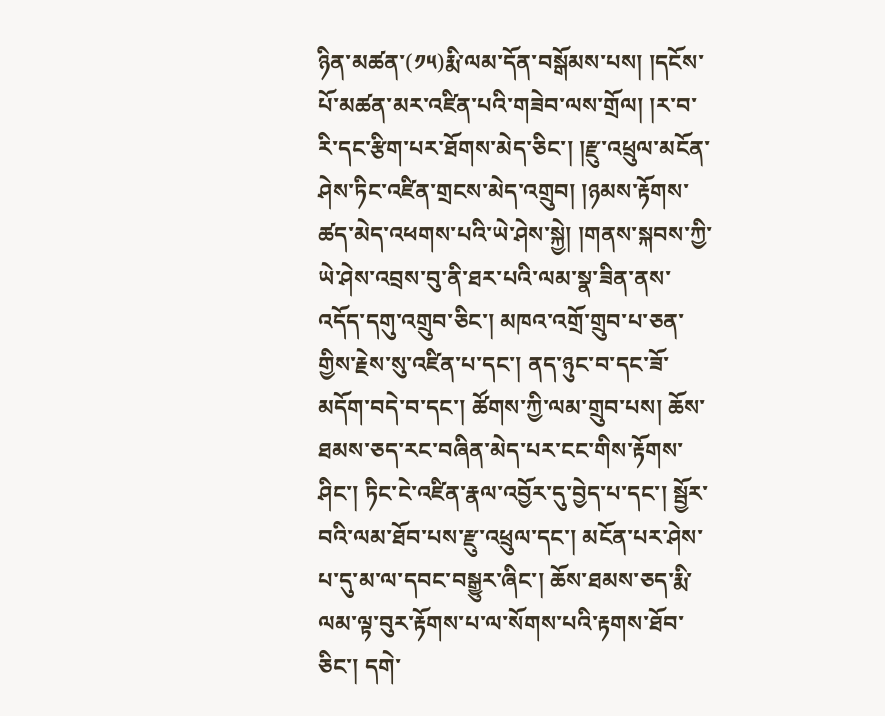ཉིན་མཚན་(༡༥)རྨི་ལམ་དོན་བསྒོམས་པས། །དངོས་པོ་མཚན་མར་འཛིན་པའི་གཟེབ་ལས་གྲོལ། །ར་བ་རི་དང་རྩིག་པར་ཐོགས་མེད་ཅིང་། །རྫུ་འཕྲུལ་མངོན་ཤེས་ཏིང་འཛིན་གྲངས་མེད་འགྲུབ། །ཉམས་རྟོགས་ཚད་མེད་འཕགས་པའི་ཡེ་ཤེས་སྐྱེ། །གནས་སྐབས་ཀྱི་ཡེ་ཤེས་འབྲས་བུ་ནི་ཐར་པའི་ལམ་སྣ་ཟིན་ནས་འདོད་དགུ་འགྲུབ་ཅིང་། མཁའ་འགྲོ་གྲུབ་པ་ཅན་གྱིས་རྗེས་སུ་འཛིན་པ་དང་། ནད་ཉུང་བ་དང་ཟོ་མདོག་བདེ་བ་དང་། ཚོགས་ཀྱི་ལམ་གྲུབ་པས། ཆོས་ཐམས་ཅད་རང་བཞིན་མེད་པར་ངང་གིས་རྟོགས་ཤིང་། ཏིང་ངེ་འཛིན་རྣལ་འབྱོར་དུ་བྱེད་པ་དང་། སྦྱོར་བའི་ལམ་ཐོབ་པས་རྫུ་འཕྲུལ་དང་། མངོན་པར་ཤེས་པ་དུ་མ་ལ་དབང་བསྒྱུར་ཞིང་། ཆོས་ཐམས་ཅད་རྨི་ལམ་ལྟ་བུར་རྟོགས་པ་ལ་སོགས་པའི་རྟགས་ཐོབ་ཅིང་། དགེ་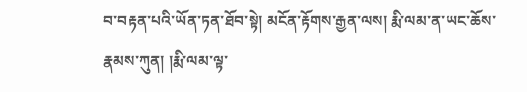བ་བརྟན་པའི་ཡོན་ཏན་ཐོབ་སྟེ། མངོན་རྟོགས་རྒྱན་ལས། རྨི་ལམ་ན་ཡང་ཆོས་རྣམས་ཀུན། །རྨི་ལམ་ལྟ་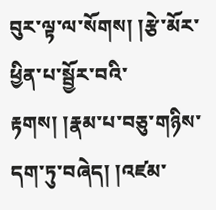བུར་ལྟ་ལ་སོགས། །རྩེ་མོར་ཕྱིན་པ་སྦྱོར་བའི་རྟགས། །རྣམ་པ་བཅུ་གཉིས་དག་ཏུ་བཞེད། །འཛམ་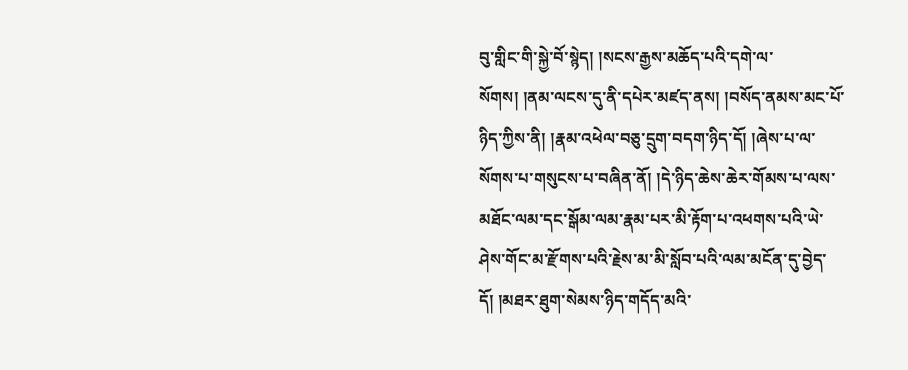བུ་གླིང་གི་སྐྱེ་བོ་སྙེད། །སངས་རྒྱས་མཆོད་པའི་དགེ་ལ་སོགས། །ནམ་ལངས་དུ་ནི་དཔེར་མཛད་ནས། །བསོད་ནམས་མང་པོ་ཉིད་ཀྱིས་ནི། །རྣམ་འཕེལ་བཅུ་དྲུག་བདག་ཉིད་དོ། །ཞེས་པ་ལ་སོགས་པ་གསུངས་པ་བཞིན་ནོ། །དེ་ཉིད་ཆེས་ཆེར་གོམས་པ་ལས་མཐོང་ལམ་དང་སྒོམ་ལམ་རྣམ་པར་མི་རྟོག་པ་འཕགས་པའི་ཡེ་ཤེས་གོང་མ་རྫོགས་པའི་རྗེས་མ་མི་སློབ་པའི་ལམ་མངོན་དུ་བྱེད་དོ། །མཐར་ཐུག་སེམས་ཉིད་གདོད་མའི་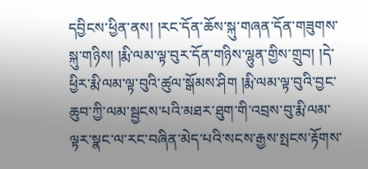དབྱིངས་ཕྱིན་ནས། །རང་དོན་ཆོས་སྐུ་གཞན་དོན་གཟུགས་སྐུ་གཉིས། །རྨི་ལམ་ལྟ་བུར་དོན་གཉིས་ལྷུན་གྱིས་གྲུབ། །དེ་ཕྱིར་རྨི་ལམ་ལྟ་བུའི་ཚུལ་སྒོམས་ཤིག །རྨི་ལམ་ལྟ་བུའི་བྱང་ཆུབ་ཀྱི་ལམ་སྦྱངས་པའི་མཐར་ཐུག་གི་འབྲས་བུ་རྨི་ལམ་ལྟར་སྣང་ལ་རང་བཞིན་མེད་པའི་སངས་རྒྱས་སྤངས་རྟོགས་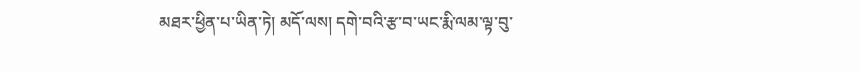མཐར་ཕྱིན་པ་ཡིན་ཏེ། མདོ་ལས། དགེ་བའི་རྩ་བ་ཡང་རྨི་ལམ་ལྟ་བུ་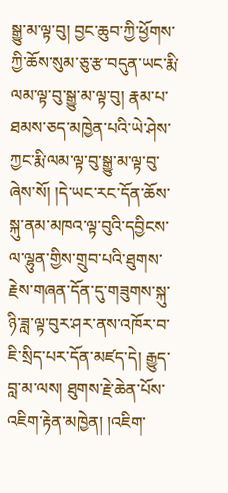སྒྱུ་མ་ལྟ་བུ། བྱང་ཆུབ་ཀྱི་ཕྱོགས་ཀྱི་ཆོས་སུམ་ཅུ་རྩ་བདུན་ཡང་རྨི་ལམ་ལྟ་བུ་སྒྱུ་མ་ལྟ་བུ། རྣམ་པ་ཐམས་ཅད་མཁྱེན་པའི་ཡེ་ཤེས་ཀྱང་རྨི་ལམ་ལྟ་བུ་སྒྱུ་མ་ལྟ་བུ་ཞེས་སོ། །དེ་ཡང་རང་དོན་ཆོས་སྐུ་ནམ་མཁའ་ལྟ་བུའི་དབྱིངས་ལ་ལྷུན་གྱིས་གྲུབ་པའི་ཐུགས་རྗེས་གཞན་དོན་དུ་གཟུགས་སྐུ་ཉི་ཟླ་ལྟ་བུར་ཤར་ནས་འཁོར་བ་ཇི་སྲིད་པར་དོན་མཛད་དེ། རྒྱུད་བླ་མ་ལས། ཐུགས་རྗེ་ཆེན་པོས་འཇིག་རྟེན་མཁྱེན། །འཇིག་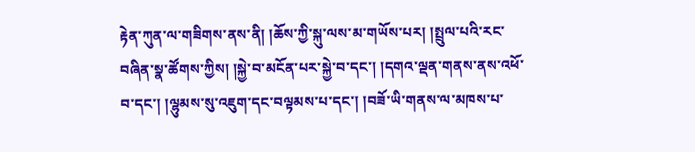རྟེན་ཀུན་ལ་གཟིགས་ནས་ནི། །ཆོས་ཀྱི་སྐུ་ལས་མ་གཡོས་པར། །སྤྲུལ་པའི་རང་བཞིན་སྣ་ཚོགས་ཀྱིས། །སྐྱེ་བ་མངོན་པར་སྐྱེ་བ་དང་། །དགའ་ལྡན་གནས་ནས་འཕོ་བ་དང་། །ལྷུམས་སུ་འཇུག་དང་བལྟམས་པ་དང་། །བཟོ་ཡི་གནས་ལ་མཁས་པ་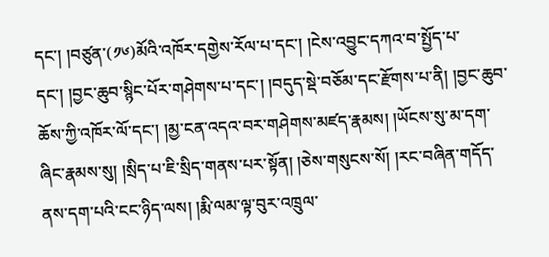དང་། །བཙུན་(༡༦)མོའི་འཁོར་དགྱེས་རོལ་པ་དང་། །ངེས་འབྱུང་དཀའ་བ་སྤྱོད་པ་དང་། །བྱང་ཆུབ་སྙིང་པོར་གཤེགས་པ་དང་། །བདུད་སྡེ་བཅོམ་དང་རྫོགས་པ་ནི། །བྱང་ཆུབ་ཆོས་ཀྱི་འཁོར་ལོ་དང་། །མྱ་ངན་འདའ་བར་གཤེགས་མཛད་རྣམས། །ཡོངས་སུ་མ་དག་ཞིང་རྣམས་སུ། །སྲིད་པ་ཇི་སྲིད་གནས་པར་སྟོན། །ཅེས་གསུངས་སོ། །རང་བཞིན་གདོད་ནས་དག་པའི་ངང་ཉིད་ལས། །རྨི་ལམ་ལྟ་བུར་འཁྲུལ་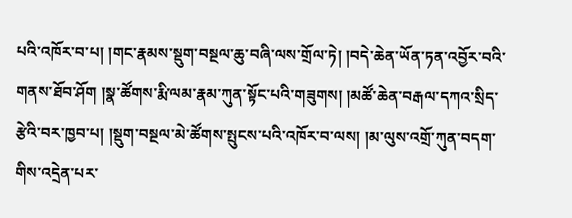པའི་འཁོར་བ་པ། །གང་རྣམས་སྡུག་བསྔལ་ཆུ་བཞི་ལས་གྲོལ་ཏེ། །བདེ་ཆེན་ཡོན་ཏན་འབྱོར་བའི་གནས་ཐོབ་ཤོག །སྣ་ཚོགས་རྨི་ལམ་རྣམ་ཀུན་སྟོང་པའི་གཟུགས། །མཚོ་ཆེན་བརྒལ་དཀའ་སྲིད་རྩེའི་བར་ཁྱབ་པ། །སྡུག་བསྔལ་མེ་ཚོགས་སྤུངས་པའི་འཁོར་བ་ལས། །མ་ལུས་འགྲོ་ཀུན་བདག་གིས་འདྲེན་པར་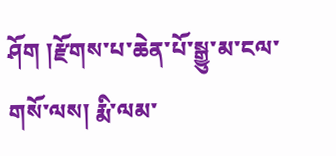ཤོག །རྫོགས་པ་ཆེན་པོ་སྒྱུ་མ་ངལ་གསོ་ལས། རྨི་ལམ་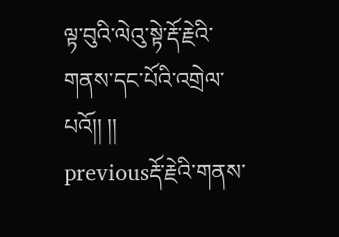ལྟ་བུའི་ལེའུ་སྟེ་རྡོ་རྗེའི་གནས་དང་པོའི་འགྲེལ་པའོ།། །།
previousརྡོ་རྗེའི་གནས་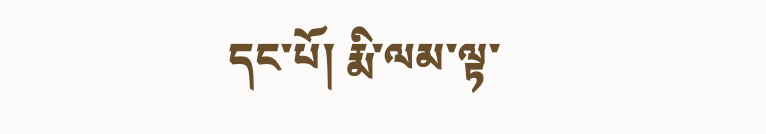དང་པོ། རྨི་ལམ་ལྟ་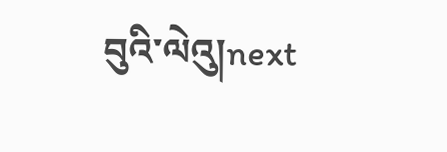བུའི་ལེའུ།next